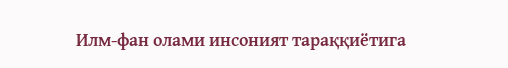Илм-фан олами инсоният тараққиётига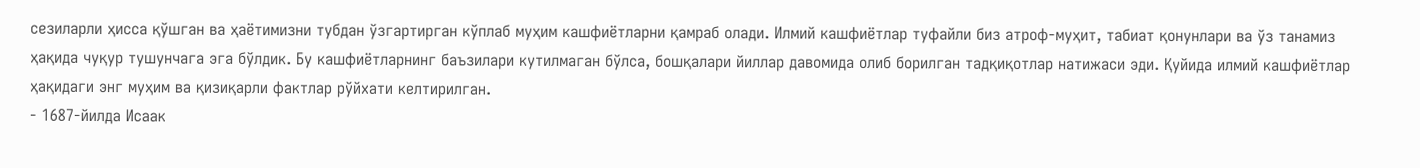сезиларли ҳисса қўшган ва ҳаётимизни тубдан ўзгартирган кўплаб муҳим кашфиётларни қамраб олади. Илмий кашфиётлар туфайли биз атроф-муҳит, табиат қонунлари ва ўз танамиз ҳақида чуқур тушунчага эга бўлдик. Бу кашфиётларнинг баъзилари кутилмаган бўлса, бошқалари йиллар давомида олиб борилган тадқиқотлар натижаси эди. Қуйида илмий кашфиётлар ҳақидаги энг муҳим ва қизиқарли фактлар рўйхати келтирилган.
- 1687-йилда Исаак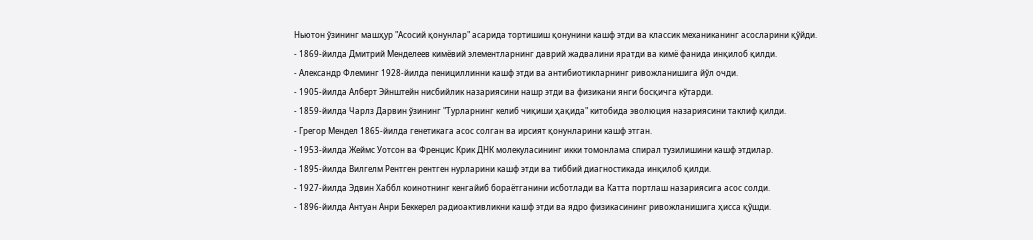Ньютон ўзининг машҳур "Асосий қонунлар" асарида тортишиш қонунини кашф этди ва классик механиканинг асосларини қўйди.
- 1869-йилда Дмитрий Менделеев кимёвий элементларнинг даврий жадвалини яратди ва кимё фанида инқилоб қилди.
- Александр Флеминг 1928-йилда пенициллинни кашф этди ва антибиотикларнинг ривожланишига йўл очди.
- 1905-йилда Алберт Эйнштейн нисбийлик назариясини нашр этди ва физикани янги босқичга кўтарди.
- 1859-йилда Чарлз Дарвин ўзининг "Турларнинг келиб чиқиши ҳақида" китобида эволюция назариясини таклиф қилди.
- Грегор Мендел 1865-йилда генетикага асос солган ва ирсият қонунларини кашф этган.
- 1953-йилда Жеймс Уотсон ва Френцис Крик ДНК молекуласининг икки томонлама спирал тузилишини кашф этдилар.
- 1895-йилда Вилгелм Рентген рентген нурларини кашф этди ва тиббий диагностикада инқилоб қилди.
- 1927-йилда Эдвин Хаббл коинотнинг кенгайиб бораётганини исботлади ва Катта портлаш назариясига асос солди.
- 1896-йилда Антуан Анри Беккерел радиоактивликни кашф этди ва ядро физикасининг ривожланишига ҳисса қўшди.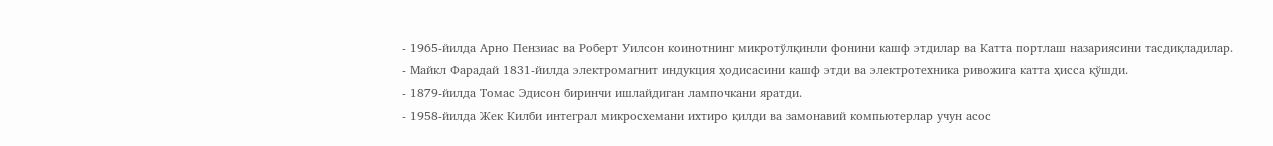- 1965-йилда Арно Пензиас ва Роберт Уилсон коинотнинг микротўлқинли фонини кашф этдилар ва Катта портлаш назариясини тасдиқладилар.
- Майкл Фарадай 1831-йилда электромагнит индукция ҳодисасини кашф этди ва электротехника ривожига катта ҳисса қўшди.
- 1879-йилда Томас Эдисон биринчи ишлайдиган лампочкани яратди.
- 1958-йилда Жек Килби интеграл микросхемани ихтиро қилди ва замонавий компьютерлар учун асос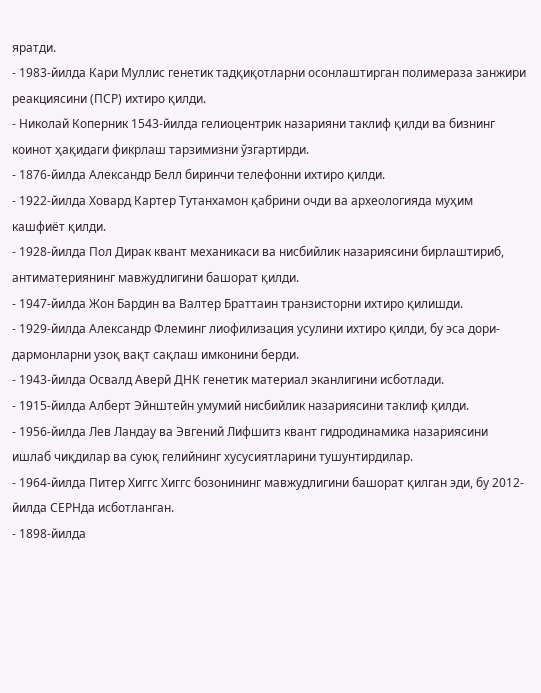яратди.
- 1983-йилда Кари Муллис генетик тадқиқотларни осонлаштирган полимераза занжири реакциясини (ПCР) ихтиро қилди.
- Николай Коперник 1543-йилда гелиоцентрик назарияни таклиф қилди ва бизнинг коинот ҳақидаги фикрлаш тарзимизни ўзгартирди.
- 1876-йилда Александр Белл биринчи телефонни ихтиро қилди.
- 1922-йилда Ховард Картер Тутанхамон қабрини очди ва археологияда муҳим кашфиёт қилди.
- 1928-йилда Пол Дирак квант механикаси ва нисбийлик назариясини бирлаштириб, антиматериянинг мавжудлигини башорат қилди.
- 1947-йилда Жон Бардин ва Валтер Браттаин транзисторни ихтиро қилишди.
- 1929-йилда Александр Флеминг лиофилизация усулини ихтиро қилди, бу эса дори-дармонларни узоқ вақт сақлаш имконини берди.
- 1943-йилда Освалд Аверй ДНК генетик материал эканлигини исботлади.
- 1915-йилда Алберт Эйнштейн умумий нисбийлик назариясини таклиф қилди.
- 1956-йилда Лев Ландау ва Эвгений Лифшитз квант гидродинамика назариясини ишлаб чиқдилар ва суюқ гелийнинг хусусиятларини тушунтирдилар.
- 1964-йилда Питер Хиггс Хиггс бозонининг мавжудлигини башорат қилган эди, бу 2012-йилда CEРНда исботланган.
- 1898-йилда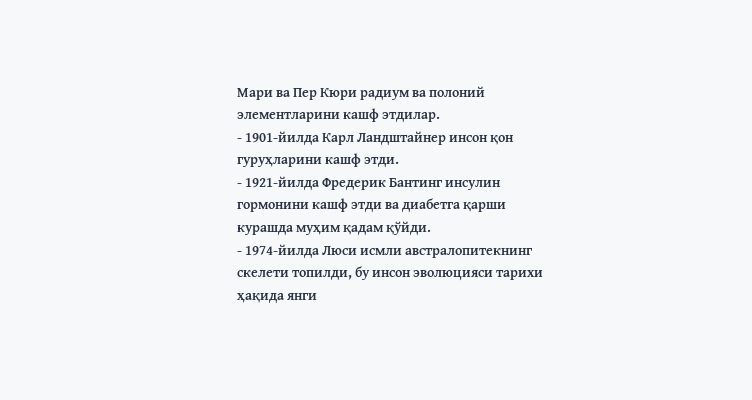Мари ва Пер Кюри радиум ва полоний элементларини кашф этдилар.
- 1901-йилда Карл Ландштайнер инсон қон гуруҳларини кашф этди.
- 1921-йилда Фредерик Бантинг инсулин гормонини кашф этди ва диабетга қарши курашда муҳим қадам қўйди.
- 1974-йилда Люси исмли австралопитекнинг скелети топилди, бу инсон эволюцияси тарихи ҳақида янги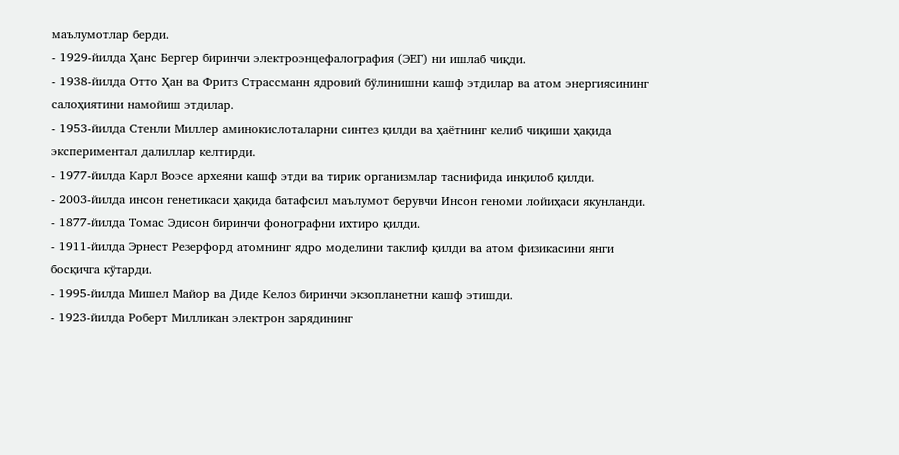маълумотлар берди.
- 1929-йилда Ҳанс Бергер биринчи электроэнцефалография (ЭEГ) ни ишлаб чиқди.
- 1938-йилда Отто Ҳан ва Фритз Страссманн ядровий бўлинишни кашф этдилар ва атом энергиясининг салоҳиятини намойиш этдилар.
- 1953-йилда Стенли Миллер аминокислоталарни синтез қилди ва ҳаётнинг келиб чиқиши ҳақида экспериментал далиллар келтирди.
- 1977-йилда Карл Воэсе археяни кашф этди ва тирик организмлар таснифида инқилоб қилди.
- 2003-йилда инсон генетикаси ҳақида батафсил маълумот берувчи Инсон геноми лойиҳаси якунланди.
- 1877-йилда Томас Эдисон биринчи фонографни ихтиро қилди.
- 1911-йилда Эрнест Резерфорд атомнинг ядро моделини таклиф қилди ва атом физикасини янги босқичга кўтарди.
- 1995-йилда Мишел Майор ва Диде Келоз биринчи экзопланетни кашф этишди.
- 1923-йилда Роберт Милликан электрон зарядининг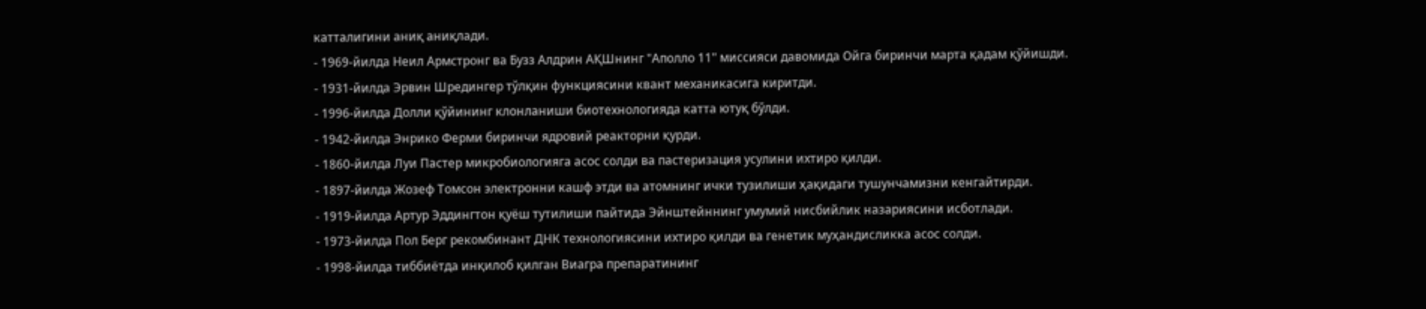катталигини аниқ аниқлади.
- 1969-йилда Неил Армстронг ва Бузз Алдрин АҚШнинг "Аполло 11" миссияси давомида Ойга биринчи марта қадам қўйишди.
- 1931-йилда Эрвин Шредингер тўлқин функциясини квант механикасига киритди.
- 1996-йилда Долли қўйининг клонланиши биотехнологияда катта ютуқ бўлди.
- 1942-йилда Энрико Ферми биринчи ядровий реакторни қурди.
- 1860-йилда Луи Пастер микробиологияга асос солди ва пастеризация усулини ихтиро қилди.
- 1897-йилда Жозеф Томсон электронни кашф этди ва атомнинг ички тузилиши ҳақидаги тушунчамизни кенгайтирди.
- 1919-йилда Артур Эддингтон қуёш тутилиши пайтида Эйнштейннинг умумий нисбийлик назариясини исботлади.
- 1973-йилда Пол Берг рекомбинант ДНК технологиясини ихтиро қилди ва генетик муҳандисликка асос солди.
- 1998-йилда тиббиётда инқилоб қилган Виагра препаратининг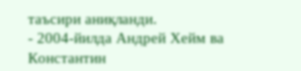таъсири аниқланди.
- 2004-йилда Андрей Хейм ва Константин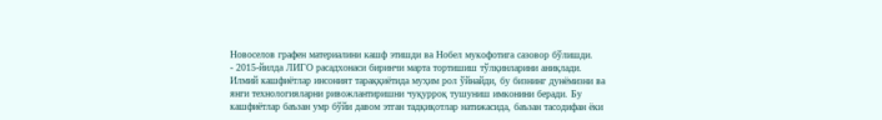Новоселов графен материалини кашф этишди ва Нобел мукофотига сазовор бўлишди.
- 2015-йилда ЛИГО расадхонаси биринчи марта тортишиш тўлқинларини аниқлади.
Илмий кашфиётлар инсоният тараққиётида муҳим рол ўйнайди, бу бизнинг дунёмизни ва янги технологияларни ривожлантиришни чуқурроқ тушуниш имконини беради. Бу кашфиётлар баъзан умр бўйи давом этган тадқиқотлар натижасида, баъзан тасодифан ёки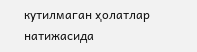кутилмаган ҳолатлар натижасида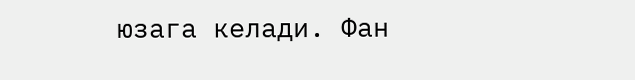юзага келади. Фан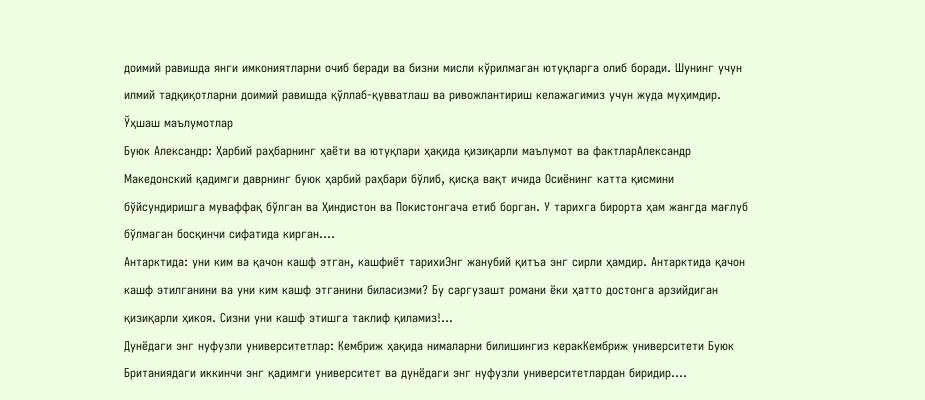доимий равишда янги имкониятларни очиб беради ва бизни мисли кўрилмаган ютуқларга олиб боради. Шунинг учун илмий тадқиқотларни доимий равишда қўллаб-қувватлаш ва ривожлантириш келажагимиз учун жуда муҳимдир.
Ўҳшаш маълумотлар
Буюк Александр: Ҳарбий раҳбарнинг ҳаёти ва ютуқлари ҳақида қизиқарли маълумот ва фактларАлександр Македонский қадимги даврнинг буюк ҳарбий раҳбари бўлиб, қисқа вақт ичида Осиёнинг катта қисмини бўйсундиришга муваффақ бўлган ва Ҳиндистон ва Покистонгача етиб борган. У тарихга бирорта ҳам жангда мағлуб бўлмаган босқинчи сифатида кирган....
Антарктида: уни ким ва қачон кашф этган, кашфиёт тарихиЭнг жанубий қитъа энг сирли ҳамдир. Антарктида қачон кашф этилганини ва уни ким кашф этганини биласизми? Бу саргузашт романи ёки ҳатто достонга арзийдиган қизиқарли ҳикоя. Сизни уни кашф этишга таклиф қиламиз!...
Дунёдаги энг нуфузли университетлар: Кембриж ҳақида нималарни билишингиз керакКембриж университети Буюк Британиядаги иккинчи энг қадимги университет ва дунёдаги энг нуфузли университетлардан биридир....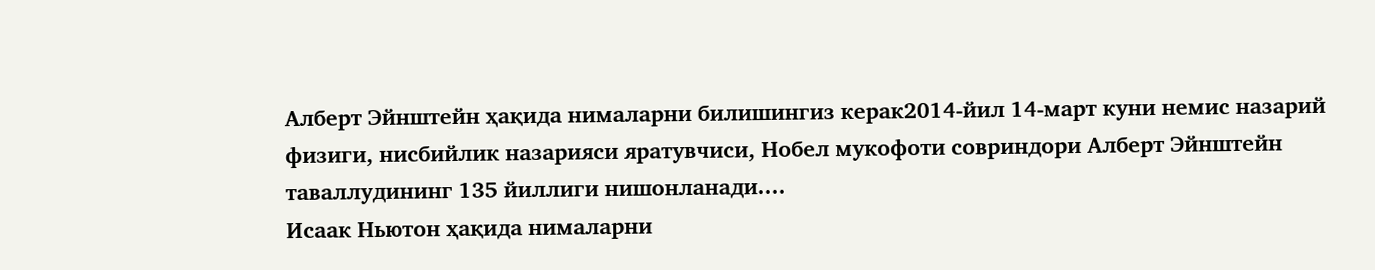Алберт Эйнштейн ҳақида нималарни билишингиз керак2014-йил 14-март куни немис назарий физиги, нисбийлик назарияси яратувчиси, Нобел мукофоти совриндори Алберт Эйнштейн таваллудининг 135 йиллиги нишонланади....
Исаак Ньютон ҳақида нималарни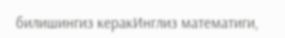билишингиз керакИнглиз математиги,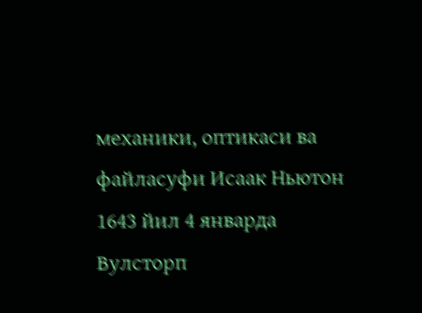механики, оптикаси ва файласуфи Исаак Ньютон 1643 йил 4 январда Вулсторп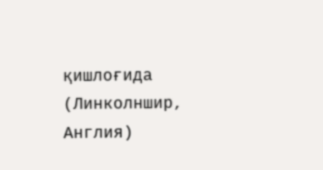қишлоғида (Линколншир, Англия)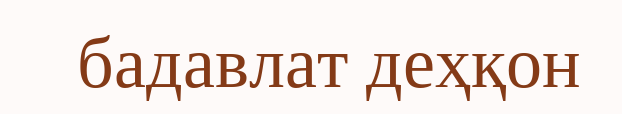бадавлат деҳқон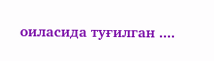оиласида туғилган ....